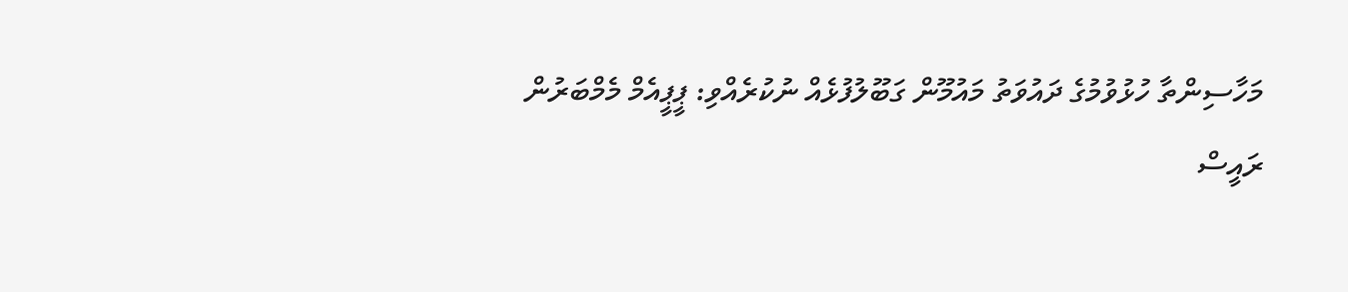މަހާސިންތާ ހުޅުވުމުގެ ދައުވަތު މައުމޫން ގަބޫލުފުޅެއް ނުކުރެއްވި: ޕީޕީއެމް މެމްބަރުން
ރައީސް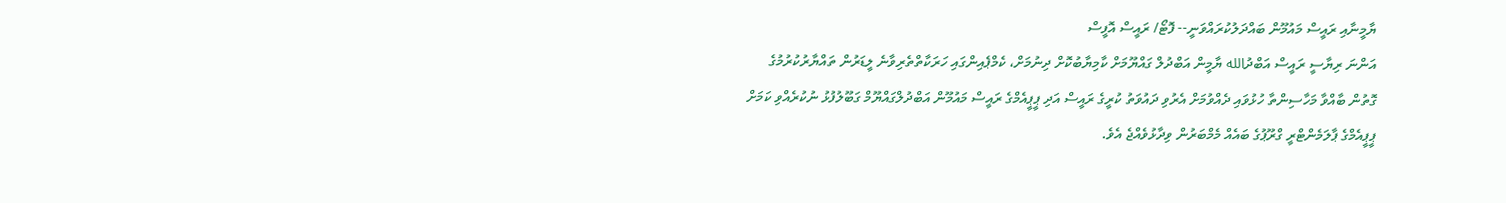ޔާމީނާއި ރައީސް މައުމޫން ބައްދަލުކުރައްވަނީ-- ފޮޓޯ/ ރައީސް އޮފީސް
އަންނަ ރިޔާސީ ރައީސް އަބްދުالله ޔާމީން އަބްދުލް ގައްޔޫމަށް ކާމިޔާބުކޮށް ދިނުމަށް، ކެމްޕެއިންގައި ހަރަކާތްތެރިވާނެ ލީޑަރުން ތައްޔާރުކުރުމުގެ ގޮތުން ބާއްވާ މަހާސިންތާ ހުޅުވައި ދެއްވުމަށް އެރުވި ދައުވަތު ކުރީގެ ރައީސް އަދި ޕީޕީއެމްގެ ރައީސް މައުމޫން އަބްދުލްގައްޔޫމް ގަބޫލުފުޅު ނުކުރެއްވި ކަމަށް ޕީޕީއެމްގެ ޕާލަމެންޓްރީ ގްރޫޕުގެ ބައެއް މެމްބަރުން ވިދާޅުވެއްޖެ އެވެ.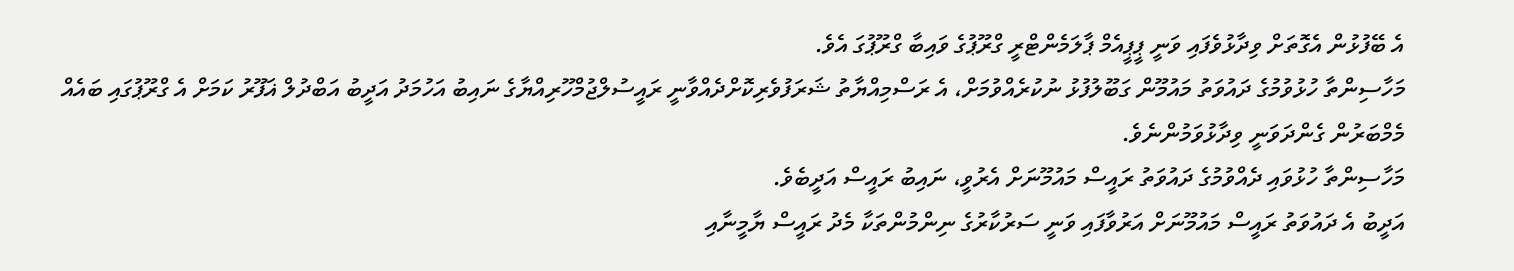އެ ބޭފުޅުން އެގޮތަށް ވިދާޅުވެފައި ވަނީ ޕީޕީއެމް ޕާލަމެންޓްރީ ގްރޫޕުގެ ވައިބާ ގްރޫޕުގަ އެވެ.
މަހާސިންތާ ހުޅުވުމުގެ ދައުވަތު މައުމޫން ގަބޫލުފުޅު ނުކުރެއްވުމަށް، އެ ރަސްމިއްޔާތު ޝަރަފުވެރިކޮށްދެއްވާނީ ރައީސުލްޖުމްހޫރިއްޔާގެ ނައިބު އަހުމަދު އަދީބު އަބްދުލް ޣަފޫރު ކަމަށް އެ ގްރޫޕުގައި ބައެއް މެމްބަރުން ގެންދަވަނީ ވިދާޅުވަމުންނެވެ.
މަހާސިންތާ ހުޅުވައި ދެއްވުމުގެ ދައުވަތު ރައީސް މައުމޫނަށް އެރުވީ، ނައިބު ރައީސް އަދީބެވެ.
އަދީބު އެ ދައުވަތު ރައީސް މައުމޫނަށް އަރުވާފައި ވަނީ ސަރުކާރުގެ ނިންމުންތަކާ މެދު ރައީސް ޔާމީނާއި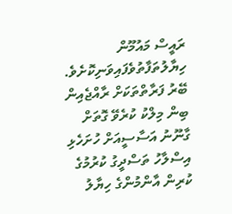ރައީސް މައުމޫން ހިޔާލުތަފާތުވެފައިވަނިކޮށެވެ. ބޭރު ފަރާތްތަކަށް ރާއްޖެއިން ބިން މިލްކު ކުރެވޭ ގޮތަށް ގާނޫނު އަސާސީއަށް ހުށަހެޅި އިސްލާހު ތަސްދީގު ކުރުމުގެ ކުރިން އާންމުންގެ ހިޔާލު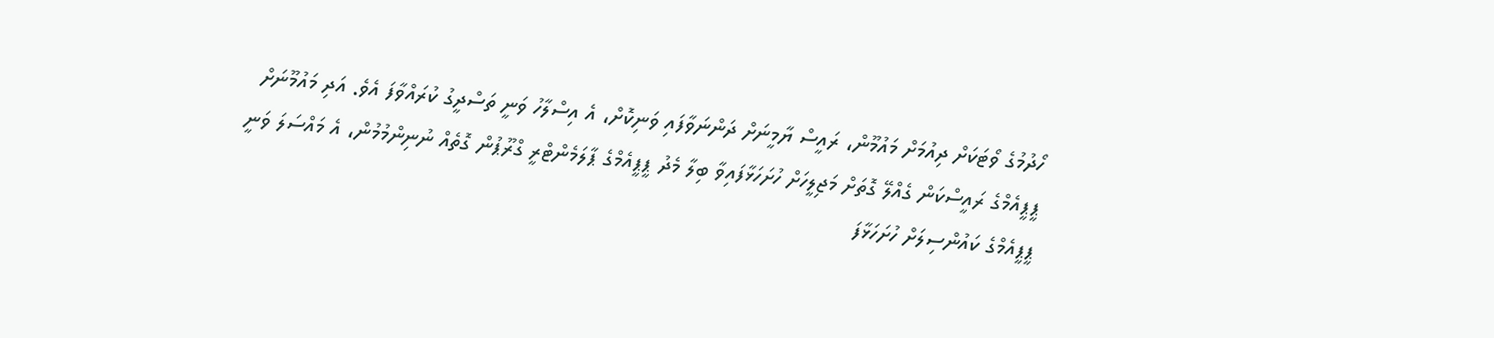ހޯދުމުގެ ވޯޓަކަށް ދިއުމަށް މައުމޫން، ރައީސް ޔާމީނަށް ދަންނަވާފައި ވަނިކޮށް، އެ އިސްލާހު ވަނީ ތަސްދީގު ކުރައްވާފަ އެވެ. އަދި މައުމޫނަށް ޕީޕީއެމްގެ ރައީސްކަން ގެއްލޭ ގޮތަށް މަޖިލީހަށް ހުށަހަޅާފައިވާ ބިލާ މެދު ޕީޕީއެމްގެ ޕާލަމެންޓްރީ ގްރޫޕުން ގޮތެއް ނުނިންމުމުން، އެ މައްސަލަ ވަނީ ޕީޕީއެމްގެ ކައުންސިލަށް ހުށަހަޅާފަ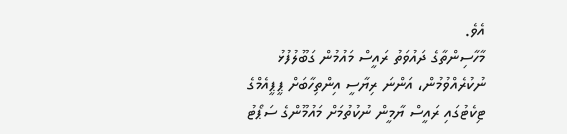އެވެ.
މާހާސިންތާގެ ދައުވަތު ރައީސް މައުމުން ގަބޫލުފުޅު ނުކުރެއްވުމުން، އަންނަ ރިޔާސީ އިންތިހާބަށް ޕީޕީއެމްގެ ޓިކެޓުގައި ރައީސް ޔާމީން ނުކުތުމަށް މައުމޫންގެ ސަޕޯޓު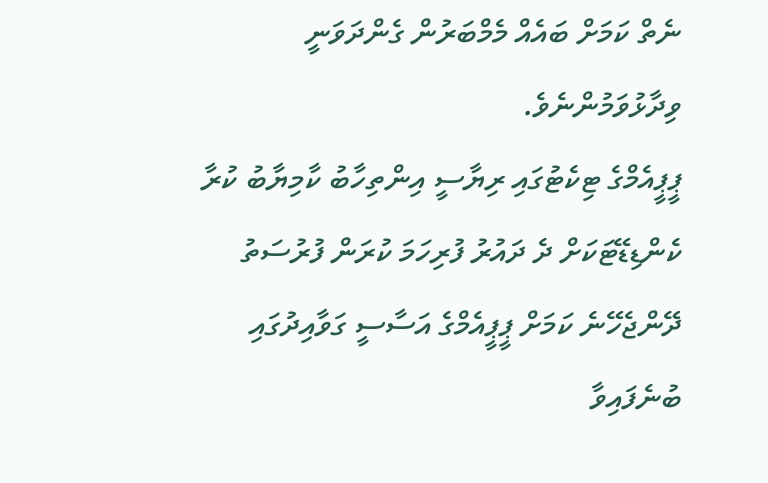ނެތް ކަމަށް ބައެއް މެމްބަރުން ގެންދަވަނީ ވިދާޅުވަމުންނެވެ.
ޕީޕީއެމްގެ ޓިކެޓުގައި ރިޔާސީ އިންތިހާބު ކާމިޔާބު ކުރާ ކެންޑިޑޭޓަކަށް ދެ ދައުރު ފުރިހަމަ ކުރަން ފުރުސަތު ދޭންޖެހޭނެ ކަމަށް ޕީޕީއެމްގެ އަސާސީ ގަވާއިދުގައި ބުނެފައިވާ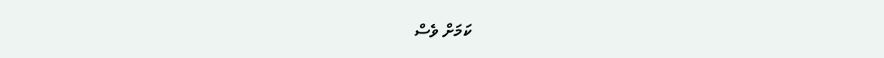ކަމަށް ވެސް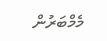މެމްބަރުން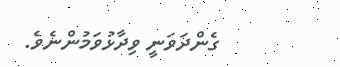ގެންދަވަނީ ވިދާޅުވަމުންނެވެ.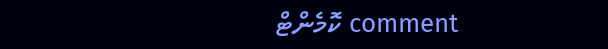comment ކޮމެންޓް